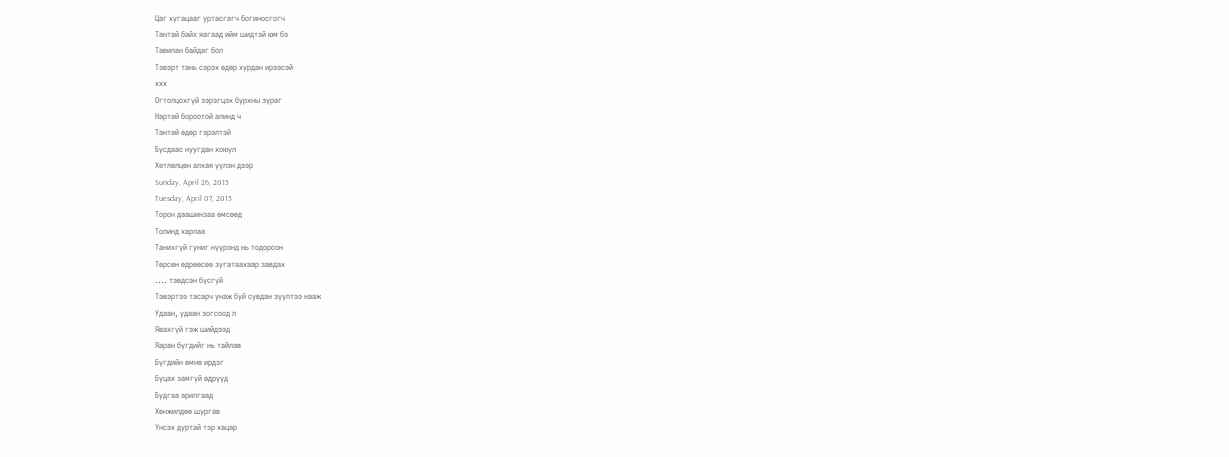Цаг хугацааг уртасгагч богиносгогч
Тантай байх яагаад ийм шидтэй юм бэ
Тавилан байдаг бол
Тэвэрт тань сэрэх өдөр хурдан ирээсэй
ххх
Огтолцохгүй зэрэгцэх бурхны зураг
Нартай бороотой алинд ч
Тантай өдөр гэрэлтэй
Бусдаас нуугдан хоюул
Хөтлөлцөн алхая үүлэн дээр
Sunday, April 26, 2015
Tuesday, April 07, 2015
Торон даашинзаа өмсөөд
Толинд харлаа
Танихгүй гуниг нүүрэнд нь тодорсон
Төрсөн өдрөөсөө зугатаахаар завдах
.... тэвдсэн бүсгүй
Тэвэртээ тасарч унаж буй сувдан зүүлтээ нааж
Удаан, удаан зогсоод л
Явахгүй гэж шийдээд
Яаран бүгдийг нь тайлав
Бүгдийн өмнө ирдэг
Буцах замгүй өдрүүд
Будгаа арилгаад
Хөнжилдөө шургав
Үнсэх дуртай тэр хацар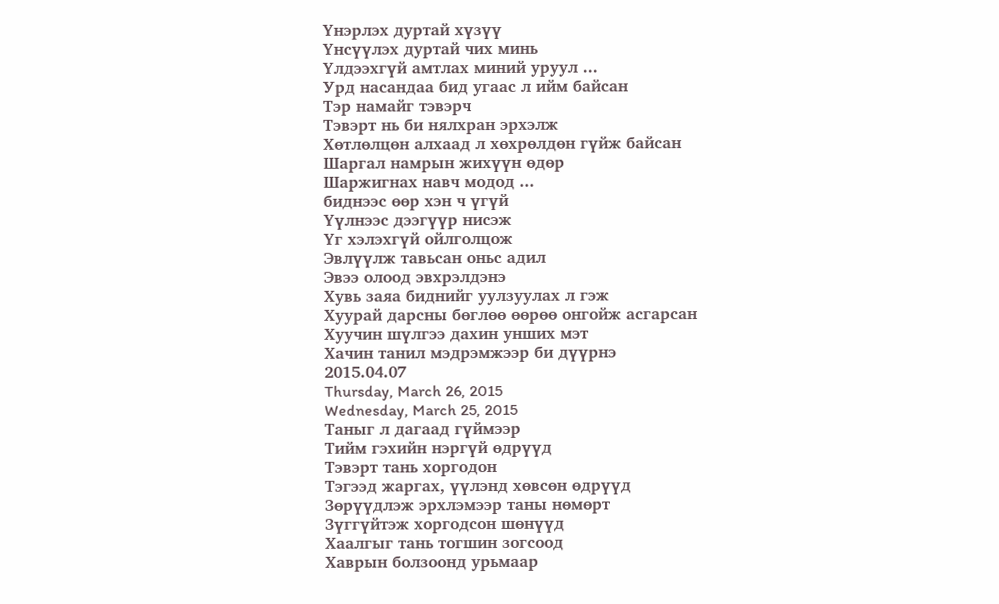Үнэрлэх дуртай хүзүү
Үнсүүлэх дуртай чих минь
Үлдээхгүй амтлах миний уруул ...
Урд насандаа бид угаас л ийм байсан
Тэр намайг тэвэрч
Тэвэрт нь би нялхран эрхэлж
Хөтлөлцөн алхаад л хөхрөлдөн гүйж байсан
Шаргал намрын жихүүн өдөр
Шаржигнах навч модод ...
биднээс өөр хэн ч үгүй
Үүлнээс дээгүүр нисэж
Үг хэлэхгүй ойлголцож
Эвлүүлж тавьсан оньс адил
Эвээ олоод эвхрэлдэнэ
Хувь заяа биднийг уулзуулах л гэж
Хуурай дарсны бөглөө өөрөө онгойж асгарсан
Хуучин шүлгээ дахин унших мэт
Хачин танил мэдрэмжээр би дүүрнэ
2015.04.07
Thursday, March 26, 2015
Wednesday, March 25, 2015
Таныг л дагаад гүймээр
Тийм гэхийн нэргүй өдрүүд
Тэвэрт тань хоргодон
Тэгээд жаргах, үүлэнд хөвсөн өдрүүд
Зөрүүдлэж эрхлэмээр таны нөмөрт
Зүггүйтэж хоргодсон шөнүүд
Хаалгыг тань тогшин зогсоод
Хаврын болзоонд урьмаар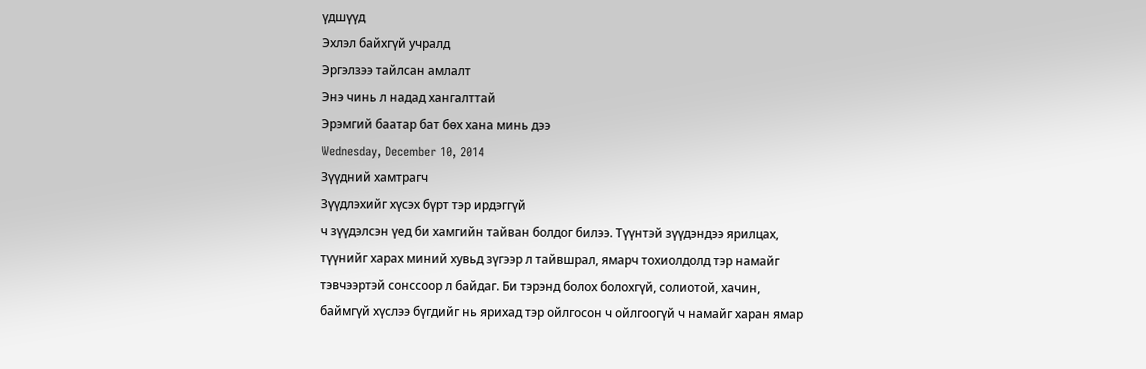үдшүүд
Эхлэл байхгүй учралд
Эргэлзээ тайлсан амлалт
Энэ чинь л надад хангалттай
Эрэмгий баатар бат бөх хана минь дээ
Wednesday, December 10, 2014
Зүүдний хамтрагч
Зүүдлэхийг хүсэх бүрт тэр ирдэггүй
ч зүүдэлсэн үед би хамгийн тайван болдог билээ. Түүнтэй зүүдэндээ ярилцах,
түүнийг харах миний хувьд зүгээр л тайвшрал, ямарч тохиолдолд тэр намайг
тэвчээртэй сонссоор л байдаг. Би тэрэнд болох болохгүй, солиотой, хачин,
баймгүй хүслээ бүгдийг нь ярихад тэр ойлгосон ч ойлгоогүй ч намайг харан ямар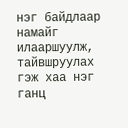нэг байдлаар намайг илааршуулж, тайвшруулах гэж хаа нэг ганц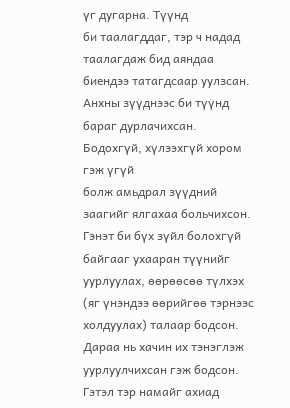үг дугарна. Түүнд
би таалагддаг, тэр ч надад таалагдаж бид аяндаа биендээ татагдсаар уулзсан.
Анхны зүүднээс би түүнд бараг дурлачихсан. Бодохгүй, хүлээхгүй хором гэж үгүй
болж амьдрал зүүдний заагийг ялгахаа больчихсон. Гэнэт би бүх зүйл болохгүй
байгааг ухааран түүнийг уурлуулах, өөрөөсөө түлхэх (яг үнэндээ өөрийгөө тэрнээс
холдуулах) талаар бодсон. Дараа нь хачин их тэнэглэж уурлуулчихсан гэж бодсон.
Гэтэл тэр намайг ахиад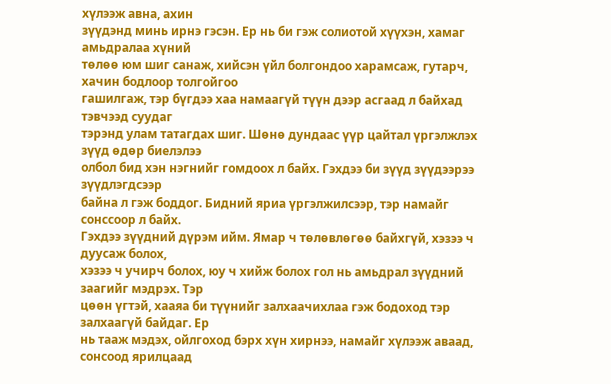хүлээж авна, ахин
зүүдэнд минь ирнэ гэсэн. Ер нь би гэж солиотой хүүхэн, хамаг амьдралаа хүний
төлөө юм шиг санаж, хийсэн үйл болгондоо харамсаж, гутарч, хачин бодлоор толгойгоо
гашилгаж, тэр бүгдээ хаа намаагүй түүн дээр асгаад л байхад тэвчээд суудаг
тэрэнд улам татагдах шиг. Шөнө дундаас үүр цайтал үргэлжлэх зүүд өдөр биелэлээ
олбол бид хэн нэгнийг гомдоох л байх. Гэхдээ би зүүд зүүдээрээ зүүдлэгдсээр
байна л гэж боддог. Бидний яриа үргэлжилсээр, тэр намайг сонссоор л байх.
Гэхдээ зүүдний дүрэм ийм. Ямар ч төлөвлөгөө байхгүй, хэзээ ч дуусаж болох,
хэзээ ч учирч болох, юу ч хийж болох гол нь амьдрал зүүдний заагийг мэдрэх. Тэр
цөөн үгтэй, хааяа би түүнийг залхаачихлаа гэж бодоход тэр залхаагүй байдаг. Ер
нь тааж мэдэх, ойлгоход бэрх хүн хирнээ, намайг хүлээж аваад, сонсоод ярилцаад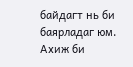байдагт нь би баярладаг юм. Ахиж би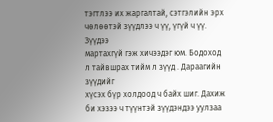тэгтлээ их жаргалтай, сэтгэлийн эрх
чөлөөтэй зүүдлээ ч үү, үгүй ч үү. Зүүдээ
мартахгүй гэж хичээдэг юм. Бодоход л тайвшрах тийм л зүүд . Дараагийн зүүдийг
хүсэх бүр холдоод ч байх шиг. Дахиж би хэзээ ч түүнтэй зүүдэндээ уулзаа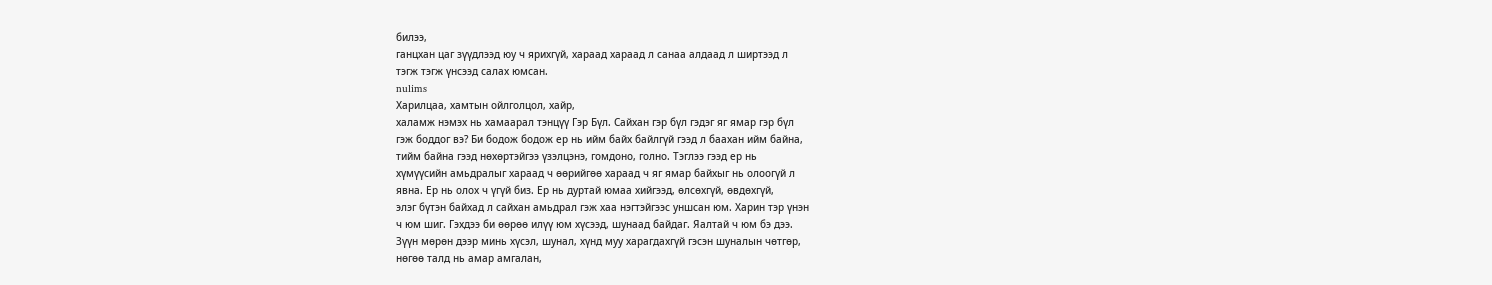билээ,
ганцхан цаг зүүдлээд юу ч ярихгүй, хараад хараад л санаа алдаад л ширтээд л
тэгж тэгж үнсээд салах юмсан.
nulims
Харилцаа, хамтын ойлголцол, хайр,
халамж нэмэх нь хамаарал тэнцүү Гэр Бүл. Сайхан гэр бүл гэдэг яг ямар гэр бүл
гэж боддог вэ? Би бодож бодож ер нь ийм байх байлгүй гээд л баахан ийм байна,
тийм байна гээд нөхөртэйгээ үзэлцэнэ, гомдоно, голно. Тэглээ гээд ер нь
хүмүүсийн амьдралыг хараад ч өөрийгөө хараад ч яг ямар байхыг нь олоогүй л
явна. Ер нь олох ч үгүй биз. Ер нь дуртай юмаа хийгээд, өлсөхгүй, өвдөхгүй,
элэг бүтэн байхад л сайхан амьдрал гэж хаа нэгтэйгээс уншсан юм. Харин тэр үнэн
ч юм шиг. Гэхдээ би өөрөө илүү юм хүсээд, шунаад байдаг. Яалтай ч юм бэ дээ.
Зүүн мөрөн дээр минь хүсэл, шунал, хүнд муу харагдахгүй гэсэн шуналын чөтгөр,
нөгөө талд нь амар амгалан,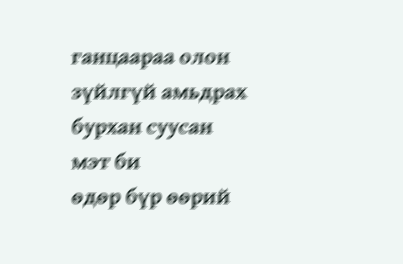ганцаараа олон зүйлгүй амьдрах бурхан суусан мэт би
өдөр бүр өөрий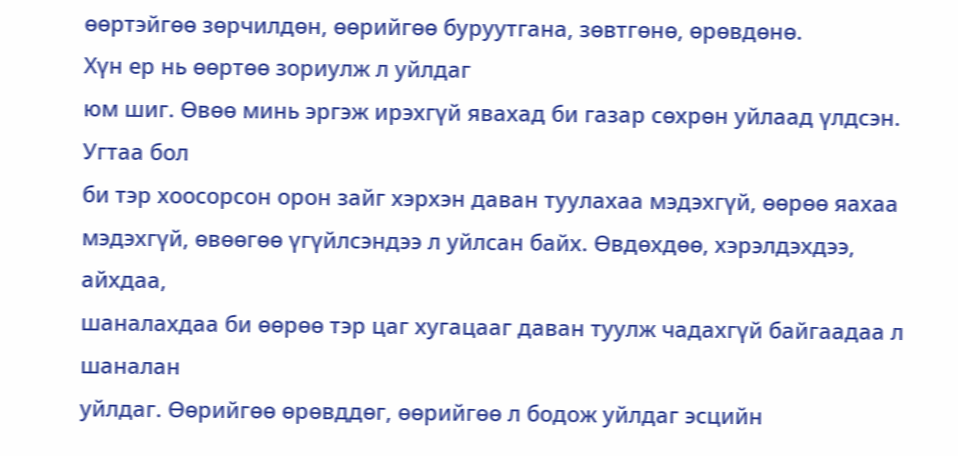өөртэйгөө зөрчилдөн, өөрийгөө буруутгана, зөвтгөнө, өрөвдөнө.
Хүн ер нь өөртөө зориулж л уйлдаг
юм шиг. Өвөө минь эргэж ирэхгүй явахад би газар сөхрөн уйлаад үлдсэн. Угтаа бол
би тэр хоосорсон орон зайг хэрхэн даван туулахаа мэдэхгүй, өөрөө яахаа
мэдэхгүй, өвөөгөө үгүйлсэндээ л уйлсан байх. Өвдөхдөө, хэрэлдэхдээ, айхдаа,
шаналахдаа би өөрөө тэр цаг хугацааг даван туулж чадахгүй байгаадаа л шаналан
уйлдаг. Өөрийгөө өрөвддөг, өөрийгөө л бодож уйлдаг эсцийн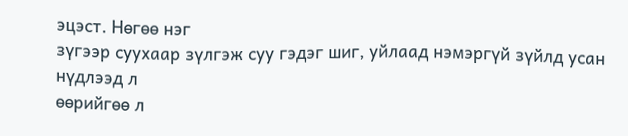эцэст. Нөгөө нэг
зүгээр суухаар зүлгэж суу гэдэг шиг, уйлаад нэмэргүй зүйлд усан нүдлээд л
өөрийгөө л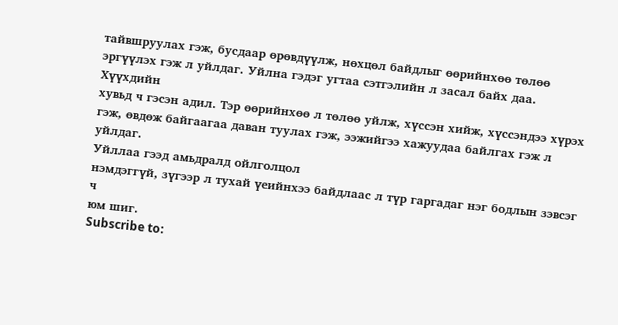тайвшруулах гэж, бусдаар өрөвдүүлж, нөхцөл байдлыг өөрийнхөө төлөө
эргүүлэх гэж л уйлдаг. Уйлна гэдэг угтаа сэтгэлийн л засал байх даа. Хүүхдийн
хувьд ч гэсэн адил. Тэр өөрийнхөө л төлөө уйлж, хүссэн хийж, хүссэндээ хүрэх
гэж, өвдөж байгаагаа даван туулах гэж, ээжийгээ хажуудаа байлгах гэж л уйлдаг.
Уйллаа гээд амьдралд ойлголцол
нэмдэггүй, зүгээр л тухай үеийнхээ байдлаас л түр гаргадаг нэг бодлын зэвсэг ч
юм шиг.
Subscribe to: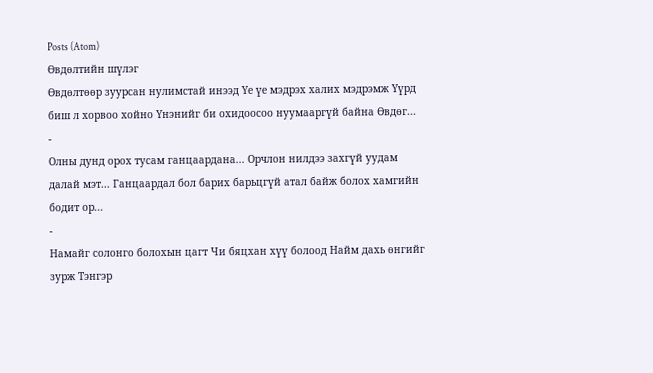Posts (Atom)
Өвдөлтийн шүлэг
Өвдөлтөөр зуурсан нулимстай инээд Үе үе мэдрэх халих мэдрэмж Үүрд биш л хорвоо хойно Үнэнийг би охидоосоо нуумааргүй байна Өвдөг...
-
Олны дунд орох тусам ганцаардана... Орчлон нилдээ захгүй уудам далай мэт... Ганцаардал бол барих барьцгүй атал байж болох хамгийн бодит ор...
-
Намайг солонго болохын цагт Чи бяцхан хүү болоод Найм дахь өнгийг зурж Тэнгэр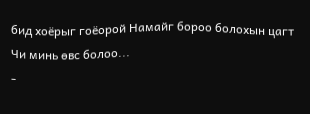бид хоёрыг гоёорой Намайг бороо болохын цагт Чи минь өвс болоо...
-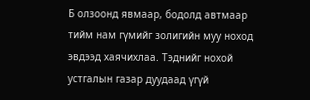Б олзоонд явмаар, бодолд автмаар тийм нам гүмийг золигийн муу ноход эвдээд хаячихлаа. Тэднийг нохой устгалын газар дуудаад үгүй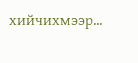хийчихмээр...